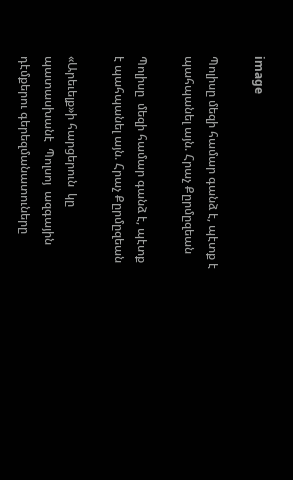image

Պոլիսը մեզի համար գանձ է, պէտք է պահպանել այն. Հրաչ Քըրմըզեան

Պոլիսը  մեզի համար գանձ է, պէտք  է պահպանել այն. Հրաչ Քըրմըզեան

«Արեւելք»ի հարցերուն  կը պատասխանէ  Պոլսոյ  ազգային  դէմքերու գերեզմանատուները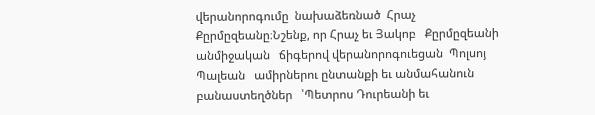վերանորոգումը  նախաձեռնած  Հրաչ  Քըրմըզեանը։Նշենք, որ Հրաչ եւ Յակոբ   Քըրմըզեանի անմիջական   ճիգերով վերանորոգուեցան  Պոլսոյ Պալեան   ամիրներու ընտանքի եւ անմահանուն բանաստեղծներ   ՝Պետրոս Դուրեանի եւ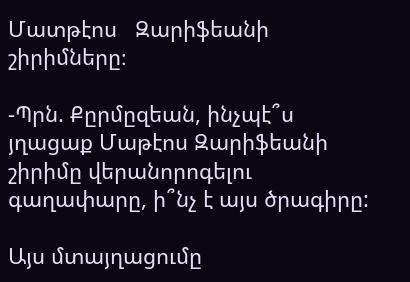Մատթէոս   Զարիֆեանի  շիրիմները։

-Պրն. Քըրմըզեան, ինչպէ՞ս  յղացաք Մաթէոս Զարիֆեանի շիրիմը վերանորոգելու գաղափարը, ի՞նչ է այս ծրագիրը:

Այս մտայղացումը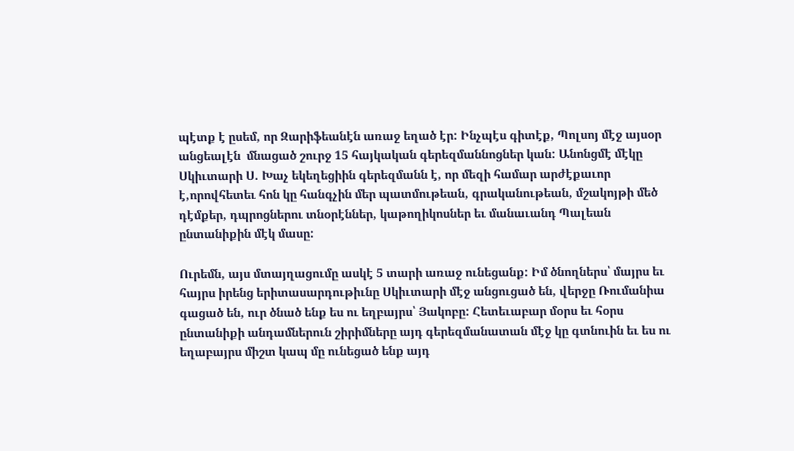պէտք է ըսեմ, որ Զարիֆեանէն առաջ եղած էր: Ինչպէս գիտէք, Պոլսոյ մէջ այսօր անցեալէն  մնացած շուրջ 15 հայկական գերեզմաննոցներ կան: Անոնցմէ մէկը Սկիւտարի Ս. Խաչ եկեղեցիին գերեզմանն է, որ մեզի համար արժէքաւոր է,որովհետեւ հոն կը հանգչին մեր պատմութեան, գրականութեան, մշակոյթի մեծ դէմքեր, դպրոցներու տնօրէններ, կաթողիկոսներ եւ մանաւանդ Պալեան ընտանիքին մէկ մասը:

Ուրեմն, այս մտայղացումը ասկէ 5 տարի առաջ ունեցանք: Իմ ծնողներս՝ մայրս եւ հայրս իրենց երիտասարդութիւնը Սկիւտարի մէջ անցուցած են, վերջը Ռումանիա գացած են, ուր ծնած ենք ես ու եղբայրս՝ Յակոբը: Հետեւաբար մօրս եւ հօրս ընտանիքի անդամներուն շիրիմները այդ գերեզմանատան մէջ կը գտնուին եւ ես ու եղաբայրս միշտ կապ մը ունեցած ենք այդ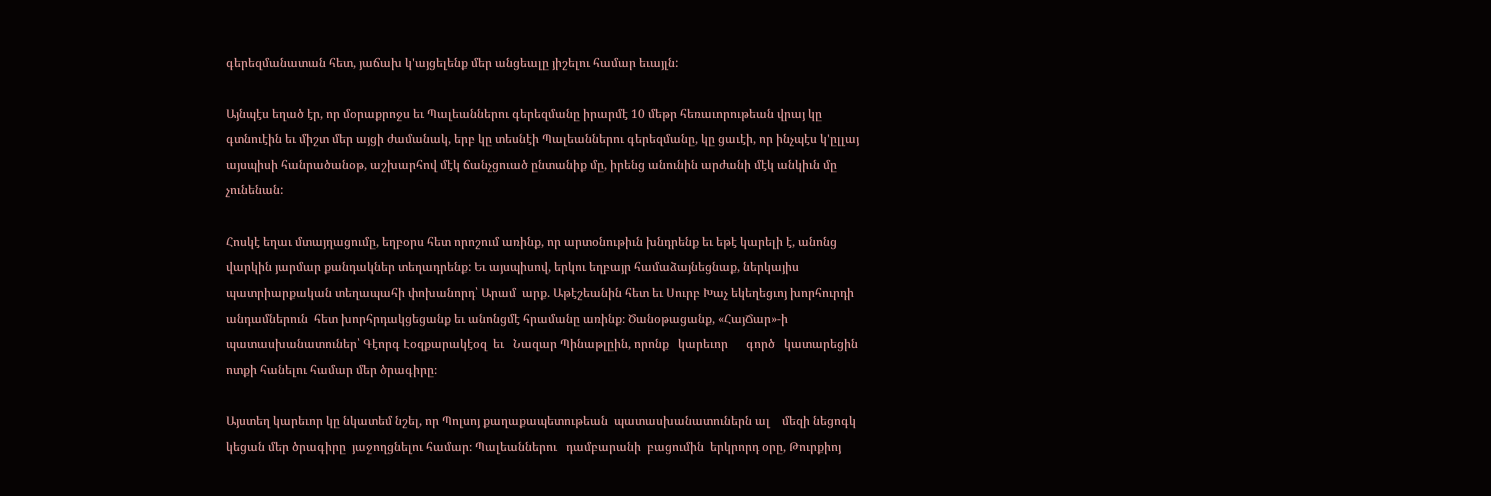գերեզմանատան հետ, յաճախ կ'այցելենք մեր անցեալը յիշելու համար եւայլն:

Այնպէս եղած էր, որ մօրաքրոջս եւ Պալեաններու գերեզմանը իրարմէ 10 մեթր հեռաւորութեան վրայ կը գտնուէին եւ միշտ մեր այցի ժամանակ, երբ կը տեսնէի Պալեաններու գերեզմանը, կը ցաւէի, որ ինչպէս կ'ըլլայ այսպիսի հանրածանօթ, աշխարհով մէկ ճանչցուած ընտանիք մը, իրենց անունին արժանի մէկ անկիւն մը չունենան:

Հոսկէ եղաւ մտայղացումը, եղբօրս հետ որոշում առինք, որ արտօնութիւն խնդրենք եւ եթէ կարելի է, անոնց  վարկին յարմար քանդակներ տեղադրենք: Եւ այսպիսով, երկու եղբայր համաձայնեցնաք, ներկայիս պատրիարքական տեղապահի փոխանորդ՝ Արամ  արք. Աթէշեանին հետ եւ Սուրբ Խաչ եկեղեցւոյ խորհուրդի  անդամներուն  հետ խորհրդակցեցանք եւ անոնցմէ հրամանը առինք։ Ծանօթացանք, «ՀայՃար»-ի   պատասխանատուներ՝ Գէորգ Էօզքարակէօզ  եւ   Նազար Պինաթլըին, որոնք   կարեւոր      գործ   կատարեցին     ոտքի հանելու համար մեր ծրագիրը։

Այստեղ կարեւոր կը նկատեմ նշել, որ Պոլսոյ քաղաքապետութեան  պատասխանատուներն ալ    մեզի նեցոգկ կեցան մեր ծրագիրը  յաջողցնելու համար։ Պալեաններու   դամբարանի  բացումին  երկրորդ օրը, Թուրքիոյ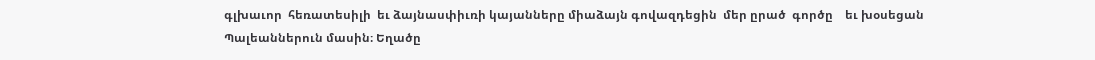գլխաւոր  հեռատեսիլի  եւ ձայնասփիւռի կայանները միաձայն գովազդեցին  մեր ըրած  գործը    եւ խօսեցան Պալեաններուն մասին։ Եղածը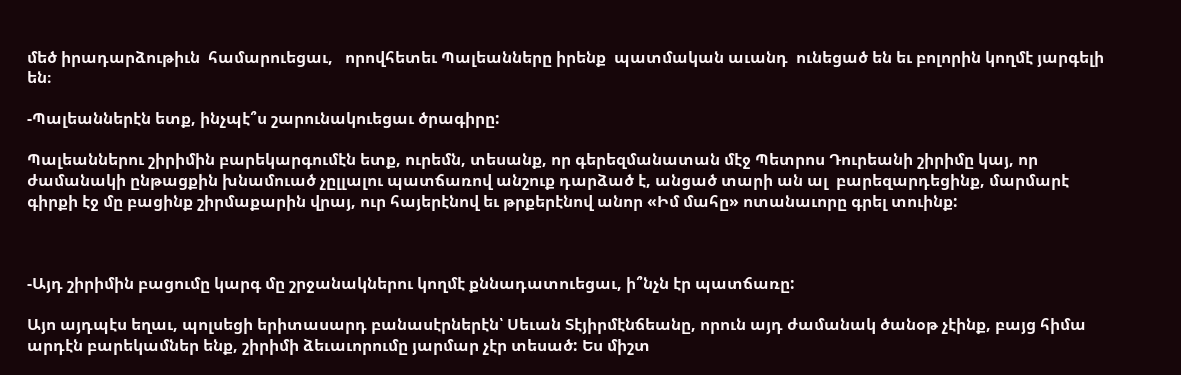մեծ իրադարձութիւն  համարուեցաւ,   որովհետեւ Պալեանները իրենք  պատմական աւանդ  ունեցած են եւ բոլորին կողմէ յարգելի են։

-Պալեաններէն ետք, ինչպէ՞ս շարունակուեցաւ ծրագիրը:

Պալեաններու շիրիմին բարեկարգումէն ետք, ուրեմն, տեսանք, որ գերեզմանատան մէջ Պետրոս Դուրեանի շիրիմը կայ, որ ժամանակի ընթացքին խնամուած չըլլալու պատճառով անշուք դարձած է, անցած տարի ան ալ  բարեզարդեցինք, մարմարէ գիրքի էջ մը բացինք շիրմաքարին վրայ, ուր հայերէնով եւ թրքերէնով անոր «Իմ մահը» ոտանաւորը գրել տուինք:



-Այդ շիրիմին բացումը կարգ մը շրջանակներու կողմէ քննադատուեցաւ, ի՞նչն էր պատճառը:

Այո այդպէս եղաւ, պոլսեցի երիտասարդ բանասէրներէն՝ Սեւան Տէյիրմէնճեանը, որուն այդ ժամանակ ծանօթ չէինք, բայց հիմա արդէն բարեկամներ ենք, շիրիմի ձեւաւորումը յարմար չէր տեսած: Ես միշտ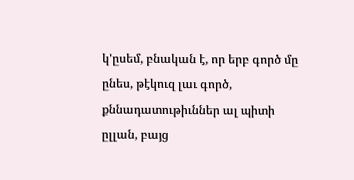կ'ըսեմ, բնական է, որ երբ գործ մը ընես, թէկուզ լաւ գործ, քննադատութիւններ ալ պիտի ըլլան, բայց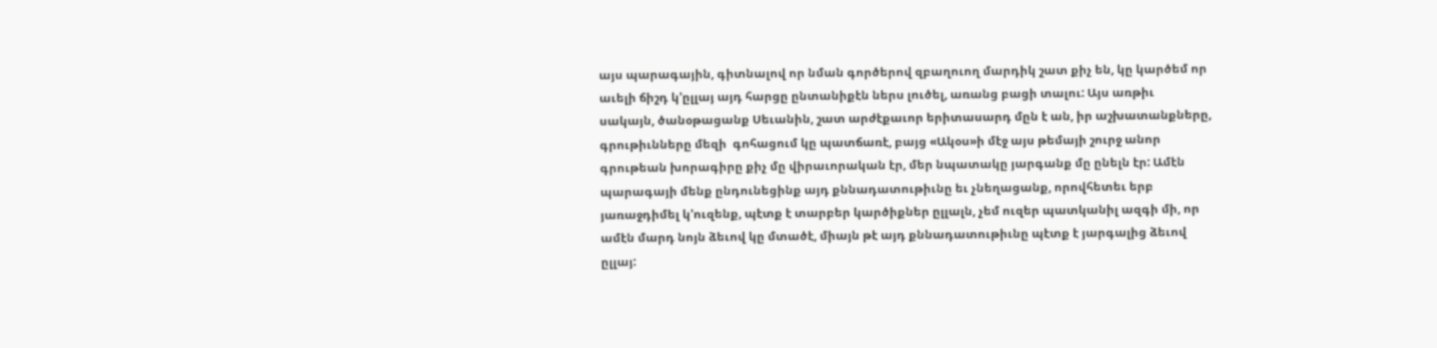այս պարագային, գիտնալով որ նման գործերով զբաղուող մարդիկ շատ քիչ են, կը կարծեմ որ աւելի ճիշդ կ'ըլլայ այդ հարցը ընտանիքէն ներս լուծել, առանց բացի տալու: Այս առթիւ սակայն, ծանօթացանք Սեւանին, շատ արժէքաւոր երիտասարդ մըն է ան, իր աշխատանքները, գրութիւնները մեզի  գոհացում կը պատճառէ, բայց «Ակօս»ի մէջ այս թեմայի շուրջ անոր գրութեան խորագիրը քիչ մը վիրաւորական էր, մեր նպատակը յարգանք մը ընելն էր: Ամէն պարագայի մենք ընդունեցինք այդ քննադատութիւնը եւ չնեղացանք, որովհետեւ երբ յառաջդիմել կ'ուզենք, պէտք է տարբեր կարծիքներ ըլլալն, չեմ ուզեր պատկանիլ ազգի մի, որ ամէն մարդ նոյն ձեւով կը մտածէ, միայն թէ այդ քննադատութիւնը պէտք է յարգալից ձեւով ըլլայ: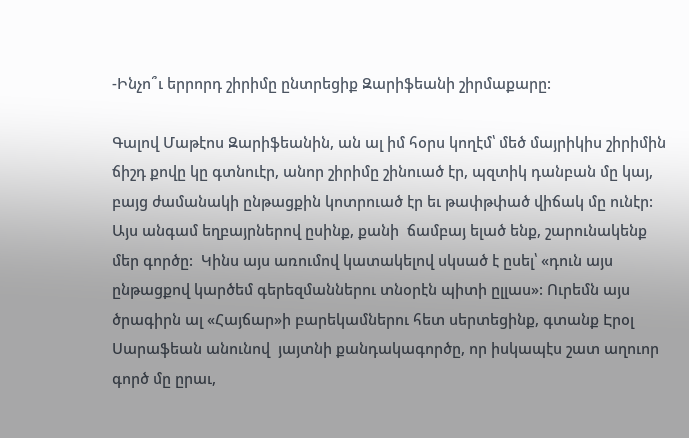-Ինչո՞ւ երրորդ շիրիմը ընտրեցիք Զարիֆեանի շիրմաքարը:

Գալով Մաթէոս Զարիֆեանին, ան ալ իմ հօրս կողէմ՝ մեծ մայրիկիս շիրիմին ճիշդ քովը կը գտնուէր, անոր շիրիմը շինուած էր, պզտիկ դանբան մը կայ, բայց ժամանակի ընթացքին կոտրուած էր եւ թափթփած վիճակ մը ունէր: Այս անգամ եղբայրներով ըսինք, քանի  ճամբայ ելած ենք, շարունակենք մեր գործը:  Կինս այս առումով կատակելով սկսած է ըսել՝ «դուն այս ընթացքով կարծեմ գերեզմաններու տնօրէն պիտի ըլլաս»: Ուրեմն այս ծրագիրն ալ «Հայճար»ի բարեկամներու հետ սերտեցինք, գտանք Էրօլ Սարաֆեան անունով  յայտնի քանդակագործը, որ իսկապէս շատ աղուոր գործ մը ըրաւ,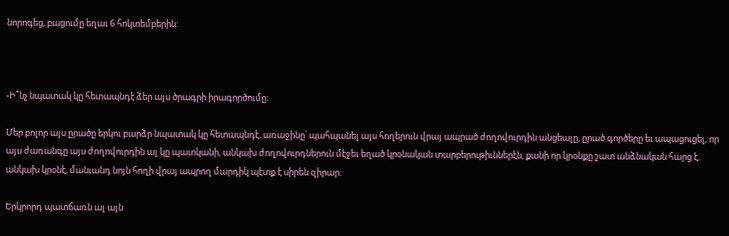նորոգեց, բացումը եղաւ 6 հոկտեմբերին:



-Ի՞նչ նպատակ կը հետապնդէ ձեր այս ծրագրի իրագործումը:

Մեր բոլոր այս ըրածը երկու բարձր նպատակ կը հետապնդէ, առաջինը՝ պահպանել այս հողերուն վրայ ապրած ժողովուրդին անցեալը, ըրած գործերը եւ ապացուցել, որ այս ժառանգը այս ժողովուրդին ալ կը պատկանի, անկախ ժողովուրդներուն մէջեւ եղած կրօնական տարբերութիւններէն, քանի որ կրօնքը շատ անձնական հարց է, անկախ կրօնէ, մանւանդ նոյն հողի վրայ ապրող մարդիկ պէտք է սիրեն զիրար:

Երկրորդ պատճառն ալ այն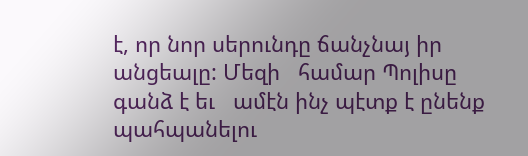է, որ նոր սերունդը ճանչնայ իր անցեալը: Մեզի   համար Պոլիսը գանձ է եւ   ամէն ինչ պէտք է ընենք  պահպանելու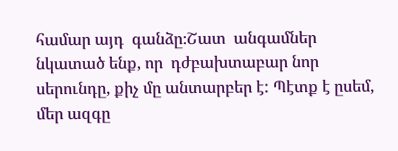համար այդ  գանձը։Շատ  անգամներ   նկատած ենք, որ  դժբախտաբար նոր սերունդը, քիչ մը անտարբեր է: Պէտք է ըսեմ, մեր ազգը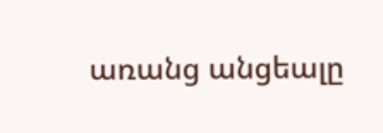առանց անցեալը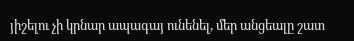յիշելու չի կրնար ապագայ ունենել, մեր անցեալը շատ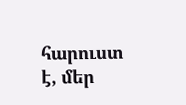հարուստ է, մեր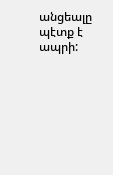անցեալը պէտք է ապրի: